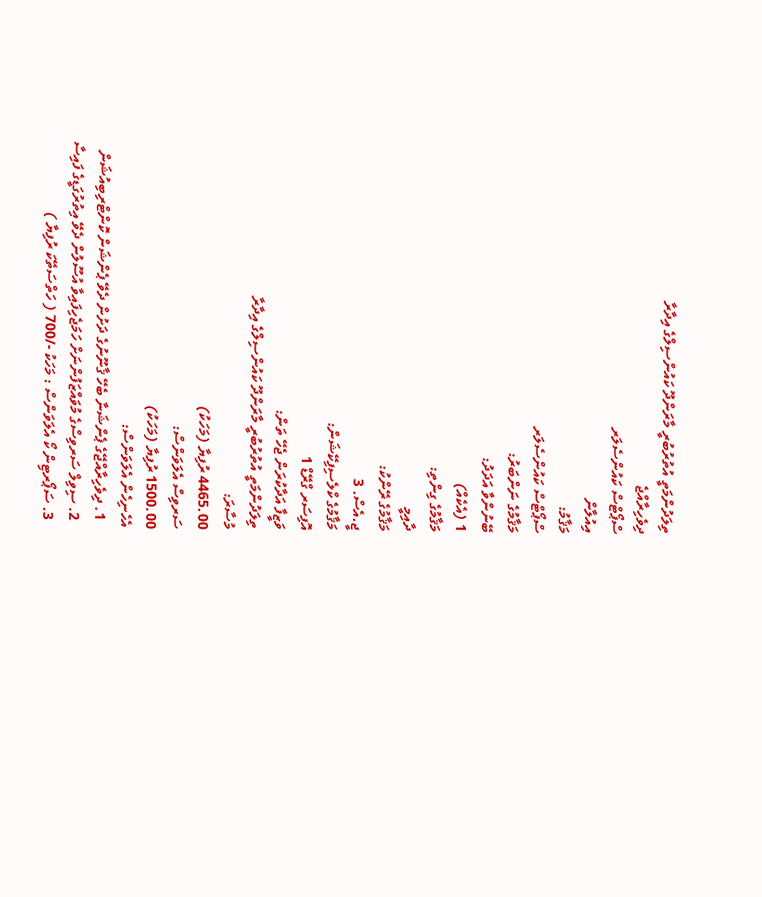ތިލަދުންމަތީ އުތުރުބުރީ މާރަންދޫ ކައުންސިލްގެ އިދާރާ
ދިވެހިރާއްޖެ
ސްޕޯޓްސް ކައުންސެލަރ
އިއުލާން
މަޤާމު:
ސްޕޯޓްސް ކައުންސެލަރ
މަޤާމުގެ ނަންބަރު:
ބޭނުންވާ އަދަދު:
1 (އެކެއް)
މަޤާމުގެ ގިންތި:
ދާއިމީ
މަޤާމުގެ ރޭންކު:
ޖީ.އެސް. 3
މަޤާމުގެ ކްލެސިފިކޭޝަން:
އޮފިސަރ ގްރޭޑް 1
ވަޒީފާ އަދާކުރަން ޖެހޭ ތަން:
ތިލަދުންމަތީ އުތުރުބުރީ މާރަންދޫ ކައުންސިލްގެ އިދާރާ
މުސާރަ:
4465.00 ރުފިޔާ (މަހަކު)
ސަރވިސް އެލަވަންސް:
1500.00 ރުފިޔާ (މަހަކު)
އެހެނިހެން އެލަވަންސް:
  1. ދިވެހިރާއްޖޭގެ ޕެންޝަނާ ބެހޭ ޤާނޫނުގެ ދަށުން ދެވޭ ޕެންޝަން ކޮންޓްރިބިއުޝަން
  2. ސިވިލް ސަރވިސްގެ މުވައްޒަފުންނަށް ހަމަޖެހިފައިވާ އުސޫލުން ދެވޭ އިތުރުގަޑީގެ ފައިސާ
  3. ސަޕޯރޓިން ކޯ އެލަވަންސް : މަހަކު -/700 ( ހަތްސަތޭކަ ރުފިޔާ )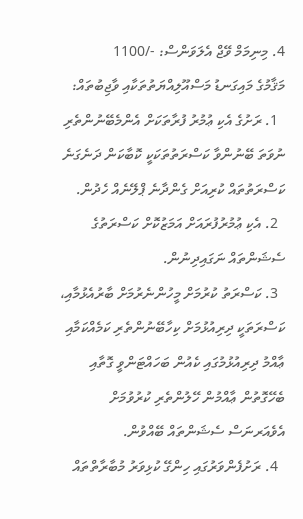4. މިނިމަމް ވޭޖް އެލަވަންސް: -/1100
މަޤާމުގެ މައިގަނޑު މަސްއޫލިއްޔަތުތަކާއި ވާޖިބުތައް:
  1. ރަށުގެ އެކި ޢުމުރު ފުރާތަކަށް އެންމެބޭނުންތެރި ނުވަތަ ބޭނުންވާ ކަސްރަތުތަކަކީ ކޮބާކަން ދަނެގަނެ ކަސްރަތުތައް ކުރިއަށް ގެންދާނެ ޕްލޭނެއް ހެދުން.
  2. އެކި ޢުމުރުފުރައަށް އަމަޒުކޮށް ކަސްރަތުގެ ސެޝަންތައް ނަގައިދިނުން.
  3. ކަސްރަތު ކުރުމަށް މީހުންނެރުމަށް ބާރުއެޅުމާއި، ކަސްރަތަކީ ދިރިއުޅުމަށް ކިހާބޭނުންތެރި ކަމެއްކަމާއި ޢާއްމު ދިރިއުޅުމުގައި ކެއުން ބަހައްޓަންވީ ގޮތާއި ބެހޭގޮތުން ޢާއްމުން ހޭލުންތެރި ކުރުވުމަށް އެވެއަރނަސް ސެޝަންތައް ބޭއްވުން.
  4. ރަށުފެންވަރުގައި ހިންގޭ ކުޅިވަރު މުބާރާތްތައް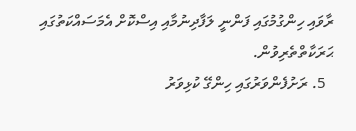ރާވައި ހިންގުމުގައި ފަންނީ ލަފާދިނުމާއި އިސްކޮށް އެމަސައްކަތުގައި ޙަރަކާތްތެރިވުން.
  5. ރަށުފެންވަރުގައި ހިންގޭ ކުޅިވަރު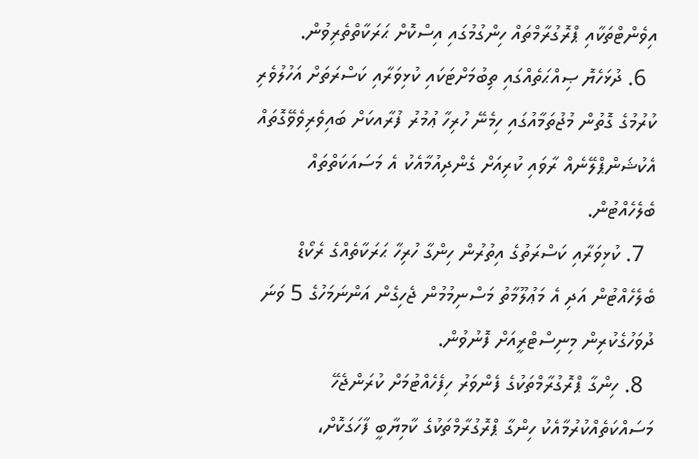އިވެންޓްތަކާއި ޕްރޮގުރާމްތައް ހިންގުމުގައި އިސްކޮށް ޙަރަކާތްތެރިވުން.
  6. ދުޅަހެޔޮ ޞިއްޙަތެއްގައި ތިބުމަށްޓަކައި ކުޅިވަރާއި ކަސްރަތަށް އަހުލުވެރި ކުރުމުގެ ގޮތުން މުޖުތަމާއުގައި ހިމެނޭ ހުރިހާ ޢުމުރު ފުރާއކަށް ބައިވެރިވެވޭގޮތައް އެކުޝަންޕްލޭނެއް ރާވައި ކުރިއަށް ގެންދިއުމާއެކު އެ މަސައަކަތްތައް ބެލެހެއްޓުން.
  7. ކުޅިވަރާއި ކަސްރަތުގެ އިތުރުން ހިންގާ ހުރިހާ ޙަރަކާތެއްގެ ރެކޯޑް ބެލެހެއްޓުން އަދި އެ މަޢުލޫމާތު މަސްނިމުމުން ޖެހިގެން އަންނަމަހުގެ 5 ވަނަ ދުވަހުގެކުރިން މިނިސްޓްރީއަށް ފޮނުވުން.
  8. ހިންގާ ޕްރޮގުރާމްތަކުގެ ފެންވަރު ހިފެހެއްޓުމަށް ކުރަންޖެހޭ މަސައްކަތެއްކުރުމާއެކު ހިންގާ ޕްރޮގުރާމްތަކުގެ ކާމިޔާބީ ފާހަގަކޮށް،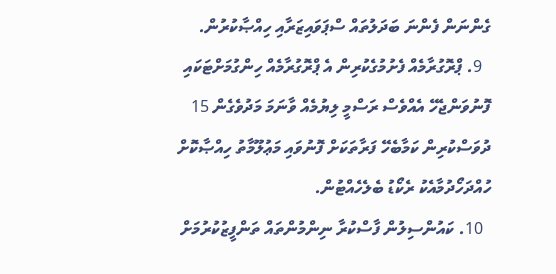ގެންނަން ފެންނަ ބަދަލުތައް ސްޕަވައިޒަރާއި ހިއްޞާކުރުން.
  9. ޕްރޮގުރާމެއް ފެށުމުގެކުރިން އެ ޕްރޮގުރާމެއް ހިންގުމަށްޓަކައި ފޮނުވަންޖެހޭ އެއްވެސް ރަސްމީ ލިޔުމެއް ވާނަމަ މަދުވެގެން 15 ދުވަސްކުރިން ކަމާބެހޭ ފަރާތަކަށް ފޮނުވައި މަޢުލޫމާތު ހިއްޞާކޮށް ހުއްދަހޯދުމާއެކު ރެކޯޑު ބެލެހެއްޓުން.
  10. ކައުންސިލުން ފާސްކުރާ ނިންމުންތައް ތަންފީޒުކުރުމަށް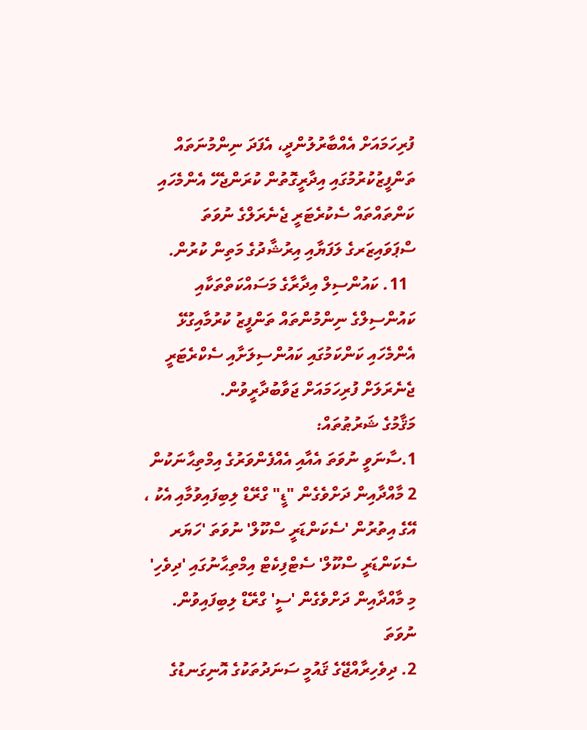ފުރިހަމައަށް އެއްބާރުލުންދީ، އެފަދަ ނިންމުނަތައް ތަންފީޒުކުރުމުގައި އިދާރީގޮތުން ކުރަންޖެހޭ އެންމެހައި ކަންތައްތައް ސެކުރެޓަރީ ޖެނެރަލްގެ ނުވަތަ ސްޕަވައިޒަރގެ ލަފަޔާއި އިރުޝާދުގެ މަތިން ކުރުން.
  11. ކައުންސިލް އިދާރާގެ މަސައްކަތްތަކާއި ކައުންސިލްގެ ނިންމުންތައް ތަންފީޒު ކުރުމާއިގުޅޭ އެންމެހައި ކަންކަމުގައި ކައުންސިލަށާއި ސެކްރެޓަރީ ޖެނެރަލަށް ފުރިހަމައަށް ޖަވާބުދާރީވުން.
މަޤާމުގެ ޝަރުޠުތައް:
1.ސާނަވީ ނުވަތަ އެއާއި އެއްފެންވަރުގެ އިމްތިޙާނަކުން 2 މާއްދާއިން ދަށްވެގެން "ޑީ" ގްރޭޑް ލިބިފައިވުމާއި އެކު ، އޭގެ އިތުރުން 'ސެކަންޑަރީ ސްކޫލް' ނުވަތަ 'ހަޔަރ ސެކަންޑަރީ ސްކޫލް' ސެޓްފިކެޓް އިމްތިޙާނުގައި 'ދިވެހި' މި މާއްދާއިން ދަށްވެގެން 'ސީ' ގްރޭޑް ލިބިފައިވުން.
ނުވަތަ
2. ދިވެހިރާއްޖޭގެ ޤައުމީ ސަނަދުތަކުގެ އޮނިގަނޑުގެ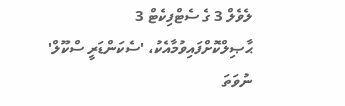ލެވެލް 3 ގެ ސެޓްފިކެޓް 3 ޙާޞިލްކޮށްފައިވުމާއެކު، 'ސެކަންޑަރީ ސްކޫލް' ނުވަތަ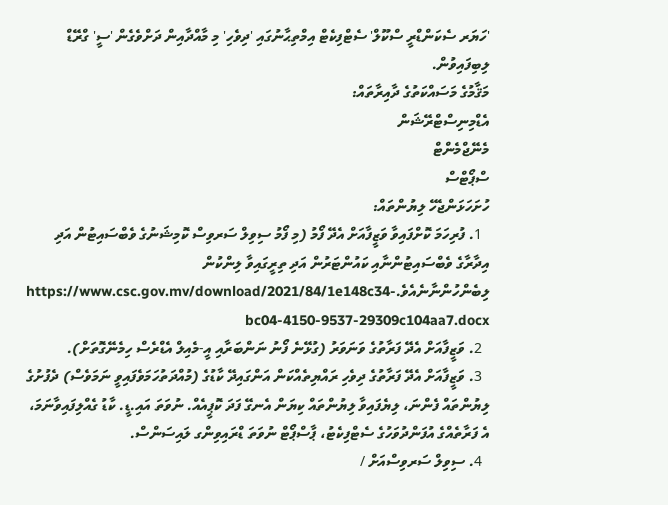'ހަޔަރ ސެކަންޑްރީ ސްކޫލް' ސެޓްފިކެޓް އިމްތިޙާނުގައި 'ދިވެހި' މި މާއްދާއިން ދަށްވެގެން 'ސީ' ގްރޭޑް ލިބިފައިވުން.
މަޤާމުގެ މަސައްކަތުގެ ދާއިރާތައް:
އެޑްމިނިސްޓްރޭޝަން
މެނޭޖްމެންޓް
ސްޕޯޓްސް
ހުށަހަޅަންޖެހޭ ލިޔުންތައް:
  1. ފުރިހަމަ ކޮށްފައިވާ ވަޒީފާއަށް އެދޭ ފޯމު (މި ފޯމު ސިވިލް ސަރވިސް ކޮމިޝަނުގެ ވެބްސައިޓުން އަދި އިދާރާގެ ވެބްސައިޓުންނާއި ކައުންޓަރުން އަދި ތިރީގައިވާ ލިންކުން ލިބެންހުންނާނެއެވެ.https://www.csc.gov.mv/download/2021/84/1e148c34-bc04-4150-9537-29309c104aa7.docx
  2. ވަޒީފާއަށް އެދޭ ފަރާތުގެ ވަނަވަރު (ގުޅޭނެ ފޯނު ނަންބަރާއި އީ-މެއިލް އެޑްރެސް ހިމެނޭގޮތަށް).
  3. ވަޒީފާއަށް އެދޭ ފަރާތުގެ ދިވެހި ރައްޔިތެއްކަން އަންގައިދޭ ކާޑުގެ (މުއްދަތުހަމަވެފައިވީ ނަމަވެސް) ދެފުށުގެ ލިޔުންތައް ފެންނަ، ލިޔެފައިވާ ލިޔުންތައް ކިޔަން އެނގޭ ފަދަ ކޮޕީއެއް. ނުވަތަ އައި.ޑީ. ކާޑު ގެއްލިފައިވާނަމަ، އެ ފަރާތެއްގެ އުފަންދުވަހުގެ ސެޓްފިކެޓު، ޕާސްޕޯޓް ނުވަތަ ޑްރައިވިންގ ލައިސަންސް.
  4. ސިވިލް ސަރވިސްއަށް /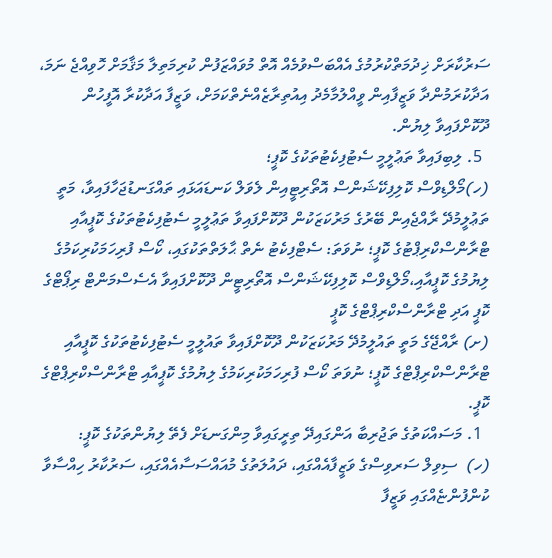ސަރުކާރަށް ޚިދުމަތްކުރުމުގެ އެއްބަސްވުމެއް އޮތް މުވައްޒަފުން ކުރިމަތިލާ މަޤާމަށް ހޮވިއްޖެ ނަމަ، އަދާކުރަމުންދާ ވަޒީފާއިން ވީއްލުމާމެދު އިއުތިރާޒެއްނެތްކަމަށް، ވަޒީފާ އަދާކުރާ އޮފީހުން ދޫކޮށްފައިވާ ލިޔުން.
  5. ލިބިފައިވާ ތަޢުލީމީ ސެޓުފިކެޓުތަކުގެ ކޮޕީ؛
(ހ)މޯލްޑިވްސް ކޮލިފިކޭޝަންސް އޮތޯރިޓީއިން ލެވަލް ކަނޑައަޅައި ތައްގަނޑުޖަހާފައިވާ، މަތީ ތަޢުލީމުދޭ ރާއްޖެއިން ބޭރުގެ މަރުކަޒަކުން ދޫކޮށްފައިވާ ތަޢުލީމީ ސެޓުފިކެޓުތަކުގެ ކޮޕީއާއި ޓްރާންސްކްރިޕްޓުގެ ކޮޕީ؛ ނުވަތަ: ސެޓްފިކެޓު ނެތް ޙާލަތްތަކުގައި، ކޯސް ފުރިހަމަކުރިކަމުގެ ލިޔުމުގެ ކޮޕީއާއި،މޯލްޑިވްސް ކޮލިފިކޭޝަންސް އޮތޯރިޓީން ދޫކޮށްފައިވާ އެސެސްމަންޓް ރިޕޯޓްގެ ކޮޕީ އަދި ޓްރާންސްކްރިޕްޓްގެ ކޮޕީ
(ށ) ރާއްޖޭގެ މަތީ ތައުލީމުދޭ މަރުކަޒަކުން ދޫކޮށްފައިވާ ތައުލީމީ ސެޓުފިކެޓުތަކުގެ ކޮޕީއާއި ޓްރާންސްކްރިޕްޓްގެ ކޮޕީ؛ ނުވަތަ ކޯސް ފުރިހަމަކުރިކަމުގެ ލިޔުމުގެ ކޮޕީއާއި ޓްރާންސްކްރިޕްޓްގެ ކޮޕީ.
  1. މަސައްކަތުގެ ތަޖުރިބާ އަންގައިދޭ ތިރީގައިވާ މިންގަނޑަށް ފެތޭ ލިޔުންތަކުގެ ކޮޕީ:
(ހ)  ސިވިލް ސަރވިސްގެ ވަޒީފާއެއްގައި، ދައުލަތުގެ މުއައްސަސާއެއްގައި، ސަރުކާރު ހިއްސާވާ ކުންފުންޏެއްގައި ވަޒީފާ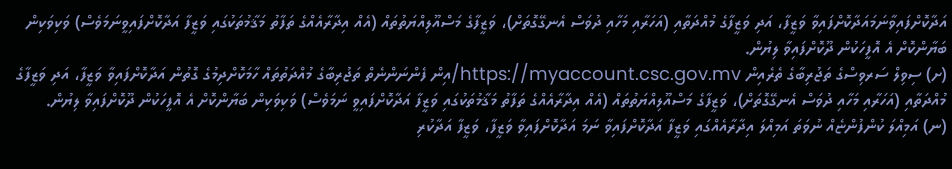އަދާކޮށްފައިވާނަމައަދާކޮށްފައިވާ ވަޒީފާ، އަދި ވަޒީފާގެ މުއްދަތާއި (އަހަރާއި މަހާއި ދުވަސް އެނގޭގޮތަށް)، ވަޒީފާގެ މަސްއޫލިއްޔަތުތައް (އެއް އިދާރާއެއްގެ ތަފާތު މަޤާމުތަކުގައި ވަޒީފާ އަދާކޮށްފައިވީނަމަވެސް) ވަކިވަކިން ބަޔާންކޮށް އެ އޮފީހަކުން ދޫކޮށްފައިވާ ލިޔުން.
(ށ) ސިވިލް ސަރވިސްގެ ތަޖުރިބާގެ ތެރެއިން https://myaccount.csc.gov.mv/އިން ފެންނަންނެތް ތަޖުރިބާގެ މުއްދަތުތައް ހާމަކޮށްދިމުގެ ގޮތުން އަދާކޮށްފައިވާ ވަޒީފާ، އަދި ވަޒީފާގެ މުއްދަތާއި (އަހަރާއި މަހާއި ދުވަސް އެނގޭގޮތަށް)، ވަޒީފާގެ މަސްއޫލިއްޔަތުތައް (އެއް އިދާރާއެއްގެ ތަފާތު މަޤާމުތަކުގައި ވަޒީފާ އަދާކޮށްފައިވީ ނަމަވެސް) ވަކިވަކިން ބަޔާންކޮށް އެ އޮފީހަކުން ދޫކޮށްފައިވާ ލިޔުން.
(ނ) އަމިއްލަ ކުންފުންޏެއް ނުވަތަ އަމިއްލަ އިދާރާއެއްގައި ވަޒީފާ އަދާކޮށްފައިވާ ނަމަ އަދާކޮށްފައިވާ ވަޒީފާ، ވަޒީފާ އަދާކުރި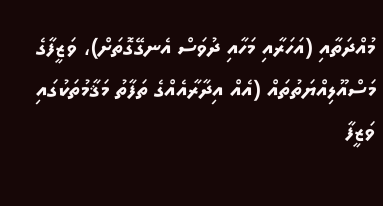މުއްދަތާއި (އަހަރާއި މަހާއި ދުވަސް އެނގޭގޮތަށް)، ވަޒީފާގެ މަސްއޫލިއްޔަތުތައް (އެއް އިދާރާއެއްގެ ތަފާތު މަޤާމުތަކުގައި ވަޒީފާ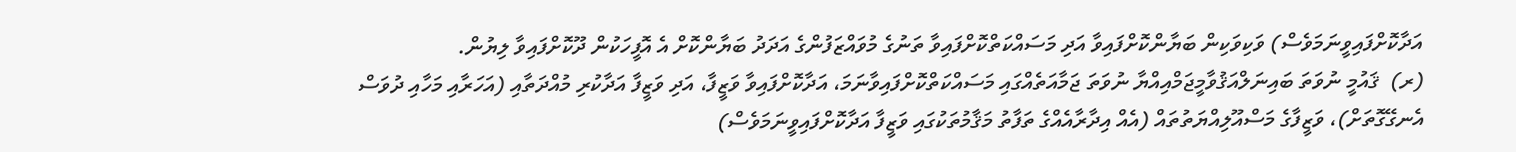އަދާކޮށްފައިވީނަމަވެސް) ވަކިވަކިން ބަޔާންކޮށްފައިވާ އަދި މަސައްކަތްކޮށްފައިވާ ތަނުގެ މުވައްޒަފުންގެ އަދަދު ބަޔާންކޮށް އެ އޮފީހަކުން ދޫކޮށްފައިވާ ލިޔުން.
(ރ)  ޤައުމީ ނުވަތަ ބައިނަލްއަޤުވާމީޖަމްއިއްޔާ ނުވަތަ ޖަމާއަތެއްގައި މަސައްކަތްކޮށްފައިވާނަމަ، އަދާކޮށްފައިވާ ވަޒީފާ، އަދި ވަޒީފާ އަދާކުރި މުއްދަތާއި (އަހަރާއި މަހާއި ދުވަސް އެނގޭގޮތަށް)، ވަޒީފާގެ މަސްއޫލިއްޔަތުތައް (އެއް އިދާރާއެއްގެ ތަފާތު މަޤާމުތަކުގައި ވަޒީފާ އަދާކޮށްފައިވީނަމަވެސް)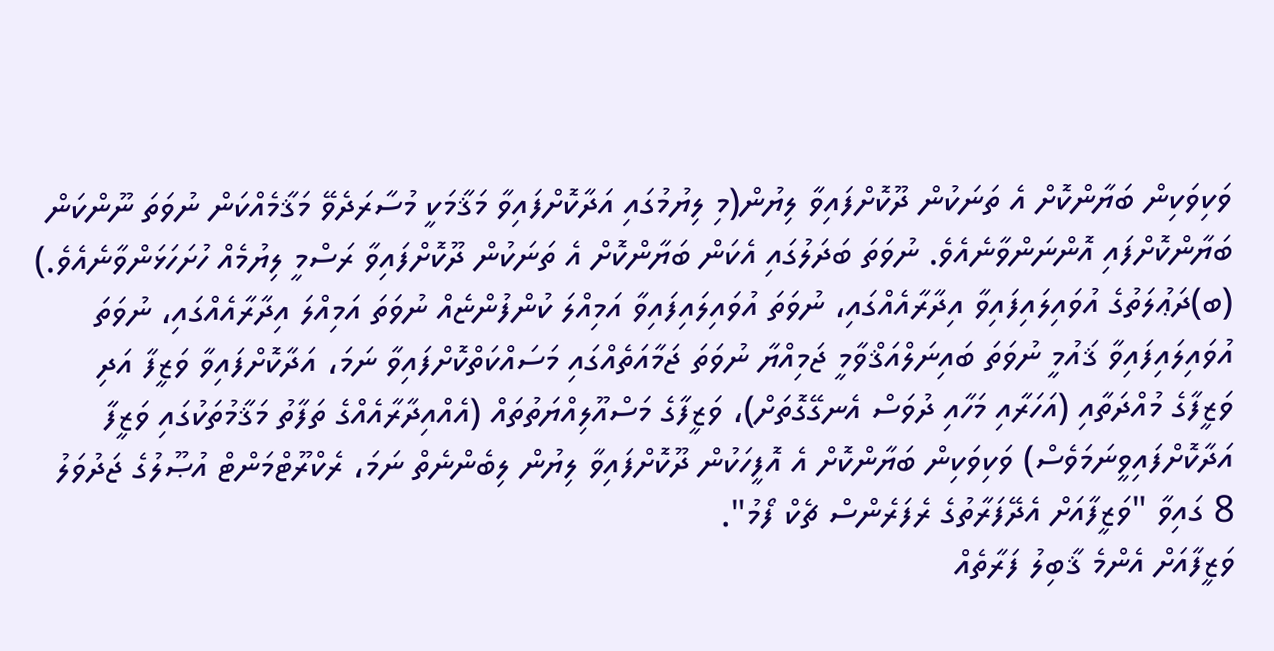ވަކިވަކިން ބަޔާންކޮށް އެ ތަނަކުން ދޫކޮށްފައިވާ ލިޔުން(މި ލިޔުމުގައި އަދާކޮށްފައިވާ މަޤާމަކީ މުސާރަދެވޭ މަޤާމެއްކަން ނުވަތަ ނޫންކަން ބަޔާންކޮށްފައި އޮންނަންވާނެއެވެ. ނުވަތަ ބަދަލުގައި އެކަން ބަޔާންކޮށް އެ ތަނަކުން ދޫކޮށްފައިވާ ރަސްމީ ލިޔުމެއް ހުށަހަޅަންވާނެއެވެ.)
(ބ)ދަޢުލަތުގެ އުވައިލައިފައިވާ އިދާރާއެއްގައި، ނުވަތަ އުވައިލައިފައިވާ އަމިއްލަ ކުންފުންޏެއް ނުވަތަ އަމިއްލަ އިދާރާއެއްގައި، ނުވަތަ އުވައިލައިފައިވާ ޤައުމީ ނުވަތަ ބައިނަލްއަޤްވާމީ ޖަމިއްޔާ ނުވަތަ ޖަމާއަތެއްގައި މަސައްކަތްކޮށްފައިވާ ނަމަ، އަދާކޮށްފައިވާ ވަޒީފާ އަދި ވަޒީފާގެ މުއްދަތާއި (އަހަރާއި މަހާއި ދުވަސް އެނގޭގޮތަށް)، ވަޒީފާގެ މަސްއޫލިއްޔަތުތައް (އެއްއިދާރާއެއްގެ ތަފާތު މަޤާމުތަކުގައި ވަޒީފާ އަދާކޮށްފައިވީނަމަވެސް) ވަކިވަކިން ބަޔާންކޮށް އެ އޮފީހަކުން ދޫކޮށްފައިވާ ލިޔުން ލިބެންނެތް ނަމަ، ރެކްރޫޓްމަންޓް އުޞޫލުގެ ޖަދުވަލު 8 ގައިވާ "ވަޒީފާއަށް އެދޭފަރާތުގެ ރެފަރެންސް ޗެކް ފޯމު".
ވަޒީފާއަށް އެންމެ ޤާބިލު ފަރާތެއް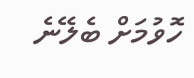ހޮވުމަށް ބެލޭނެ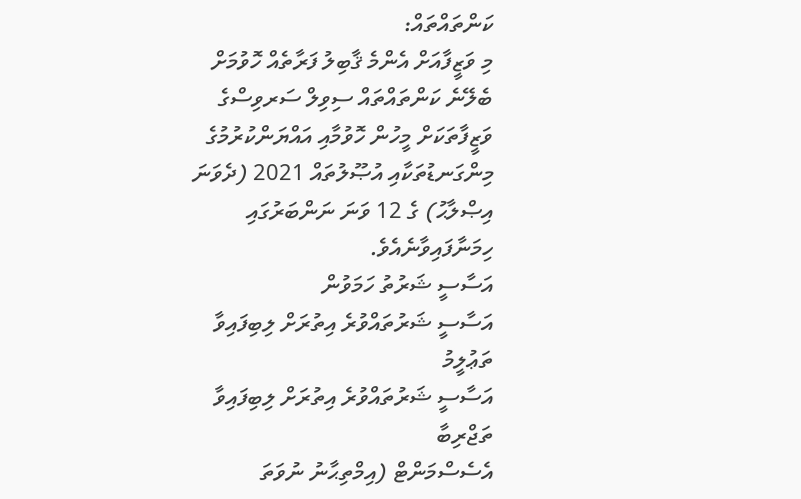ކަންތައްތައް:
މި ވަޒީފާއަށް އެންމެ ޤާބިލު ފަރާތެއް ހޮވުމަށް ބެލޭނެ ކަންތައްތައް ސިވިލް ސަރވިސްގެ ވަޒީފާތަކަށް މީހުން ހޮވުމާއި އައްޔަންކުރުމުގެ މިންގަނޑުތަކާއި އުޞޫލުތައް 2021 (ދެވަނަ އިޞްލާޙު) ގެ 12 ވަނަ ނަންބަރުގައި ހިމަނާފައިވާނެއެވެ.
އަސާސީ ޝަރުތު ހަމަވުން
އަސާސީ ޝަރުތައްވުރެ އިތުރަށް ލިބިފައިވާ ތަޢުލީމު
އަސާސީ ޝަރުތައްވުރެ އިތުރަށް ލިބިފައިވާ ތަޖްރިބާ
އެސެސްމަންޓް (އިމްތިޙާނު ނުވަތަ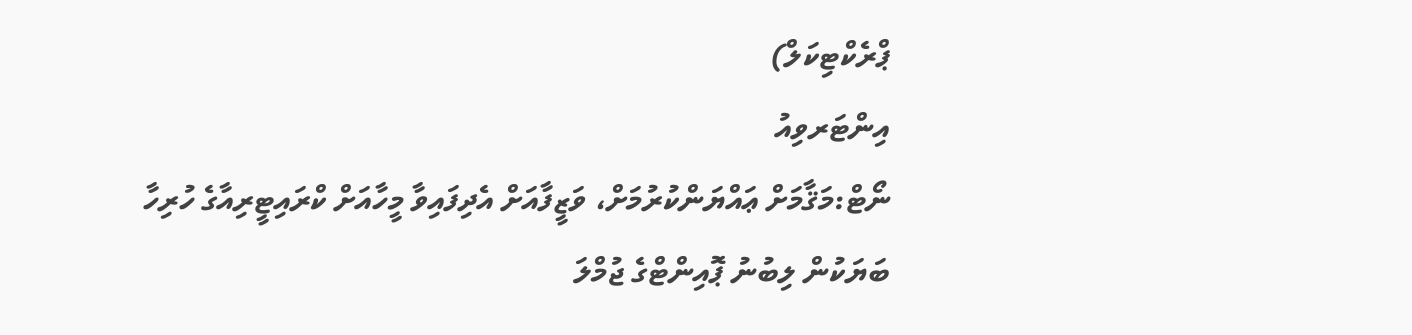ޕްރެކްޓިކަލް)
އިންޓަރވިއު
ނޯޓް:މަޤާމަށް ޢައްޔަންކުރުމަށް، ވަޒީފާއަށް އެދިފައިވާ މީހާއަށް ކްރައިޓީރިއާގެ ހުރިހާ ބަޔަކުން ލިބުނު ޕޮއިންޓްގެ ޖުމްލަ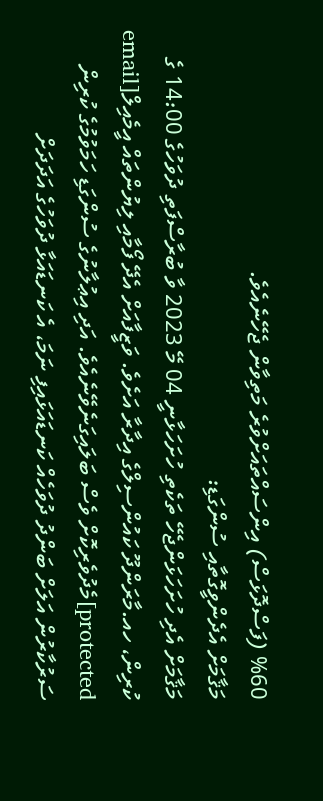%60 (ފަސްދޮޅަސް) އިންސައްތައަށްވުރެ މަތިވާން ޖެހޭނެއެވެ.
މަޤާމަށް އެދެންވީގޮތާއި ސުންގަޑި:
މަޤާމަށް އެދި ހުށަހަޅަންޖެހޭ ތަކެތި ހުށަހަޅާނީ 04 މޭ 2023 ވާ ބުރާސްފަތި ދުވަހުގެ 14:00 ގެ ކުރިން، ހއ.މާރަންދޫ ކައުންސިލްގެ އިދާރާ އަށެވެ. ވަޒީފާއަށް އެދޭ ފޯމާއި ލިޔުންތައް އީމެއިލް[email protected]މެދުވެރިކޮށް ވެސް ބަލައިގަނެވޭނެއެވެ. އަދި އިޢުލާނުގެ ސުންގަޑި ހަމަވުމުގެ ކުރިން ސަރުކާރުން އަލަށް ބަންދު ދުވަހެއް ކަނޑައަޅައިފި ނަމަ، އެ ކަނޑައަޅާ ދުވަހުގެ އަދަދަށް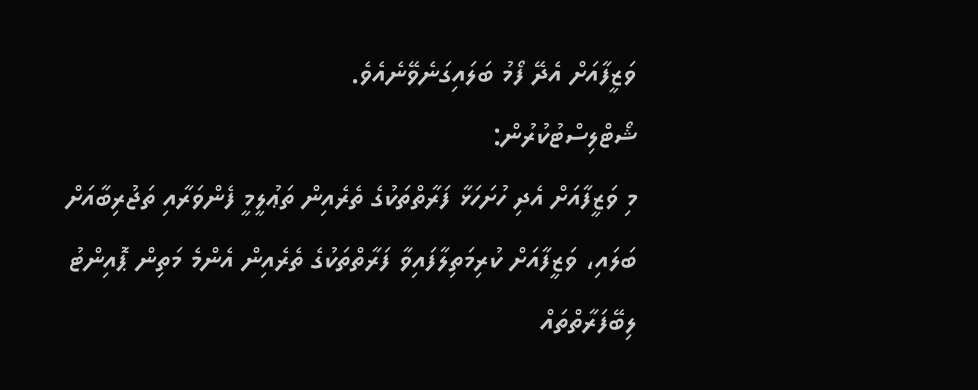ވަޒީފާއަށް އެދޭ ފޯމު ބަލައިގަނެވޭނެއެވެ.
ޝޯޓްލިސްޓުކުރުން:
މި ވަޒީފާއަށް އެދި ހުށަހަޅާ ފަރާތްތަކުގެ ތެރެއިން ތަޢުލީމީ ފެންވަރާއި ތަޖުރިބާއަށް ބަލައި، ވަޒީފާއަށް ކުރިމަތިލާފައިވާ ފަރާތްތަކުގެ ތެރެއިން އެންމެ މަތިން ޕޮއިންޓު ލިބޭފަރާތްތައް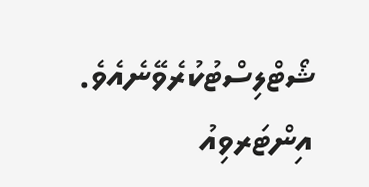ޝޯޓްލިސްޓުކުރެވޭނެއެވެ.
އިންޓަރވިއު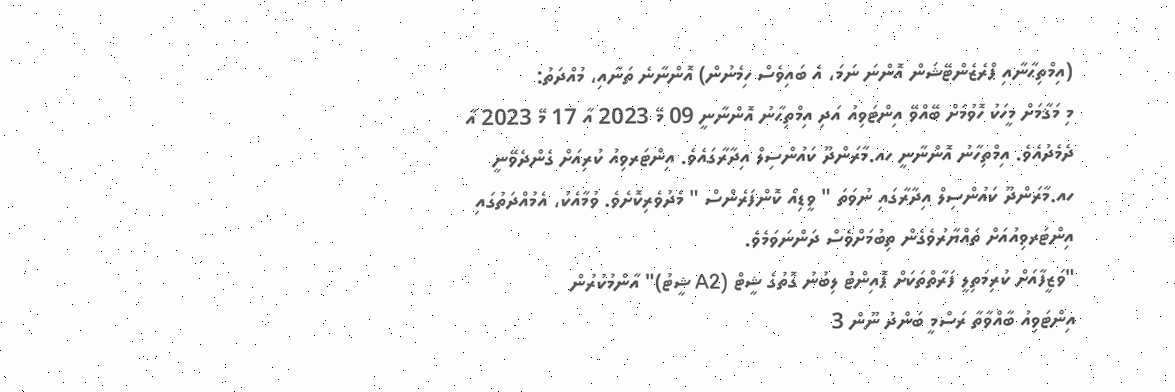(އިމްތިޙާނާއި ޕްރެޒެންޓޭޝަން އޮންނަ ނަމަ، އެ ބައިވެސް ހިމެނުން) އޮންނާނެ ތަނާއި، މުއްދަތު:
މި މަޤާމަށް މީހަކު ހޮވުމަށް ބޭއްވޭ އިންޓަވިއު އަދި އިމްތިޙާނު އޮންނާނީ 09 މޭ 2023 އާ 17 މޭ 2023 އާ ދެމެދުއެވެ. އިމްތިހާނު އޮންނާނީ ހއ.މާރަންދޫ ކައުންސިލް އިދާރާގައެވެ. އިންޓަރވިއު ކުރިއަށް ގެންދެވޭނީ ހއ.މާރަންދޫ ކައުންސިލް އިދާރާގައި ނުވަތަ " ވީޑިއޯ ކޮންފަރެންސް " މެދުވެރިކޮށެވެ. ވުމާއެކު، އެމުއްދަތުގައި އިންޓަރވިއުއަށް ތައްޔާރުވެގެން ތިބުމަށްވެސް ދަންނަވަމެވެ.
"ވަޒީފާއަށް ކުރިމަތިލީ ފަރާތްތަކަށް ޕޮއިންޓު ލިބުނު ގޮތުގެ ޝީޓް (A2 ޝީޓު)" އާންމުކުރުން
އިންޓަވިއު ބާއްވާތާ ރަސްމީ ބަންދު ނޫން 3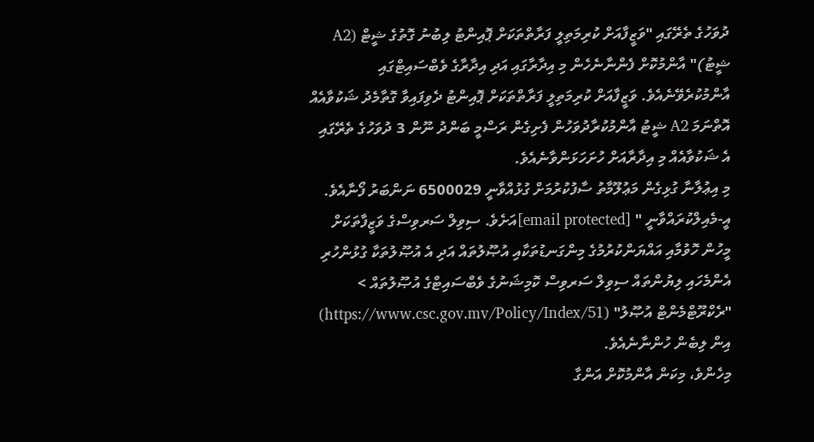ދުވަހުގެ ތެރޭގައި "ވަޒީފާއަށް ކުރިމަތިލީ ފަރާތްތަކަށް ޕޮއިންޓު ލިބުނު ގޮތުގެ ޝީޓް (A2 ޝީޓު)" އާންމުކޮށް ފެންނާނެހެން މި އިދާރާގައި އަދި އިދާރާގެ ވެބްސައިޓްގައި އާންމުކުރެވޭނެއެވެ. ވަޒީފާއަށް ކުރިމަތިލީ ފަރާތްތަކަށް ޕޮއިންޓު ދެވިފައިވާ ގޮތާމެދު ޝަކުވާއެއް އޮތްނަމަ A2 ޝީޓު އާންމުކުރާދުވަހުން ފެށިގެން ރަސްމީ ބަންދު ނޫން 3 ދުވަހުގެ ތެރޭގައި އެ ޝަކުވާއެއް މި އިދާރާއަށް ހުށަހަޅަންވާނެއެވެ.
މި އިޢުލާނާ ގުޅިގެން މަޢުލޫމާތު ސާފުކުރުމަށް ގުޅުއްވާނީ 6500029 ނަންބަރު ފޯނާއެވެ. އީ-މެއިލްކުރައްވާނީ " [email protected]އަށެވެ. ސިވިލް ސަރވިސްގެ ވަޒީފާތަކަށް މީހުން ހޮވުމާއި އައްޔަންކުރުމުގެ މިންގަނޑުތަކާއި އުޞޫލުތައް އަދި އެ އުޞޫލުތަކާ ގުޅުންހުރި އެންމެހައި ލިޔުންތައް ސިވިލް ސަރވިސް ކޮމިޝަނުގެ ވެބްސައިޓްގެ އުޞޫލުތައް > "ރެކްރޫޓްމެންޓް އުޞޫލު" (https://www.csc.gov.mv/Policy/Index/51) އިން ލިބެން ހުންނާނެއެވެ.
މިހެންވެ، މިކަން އާންމުކޮށް އަންގާ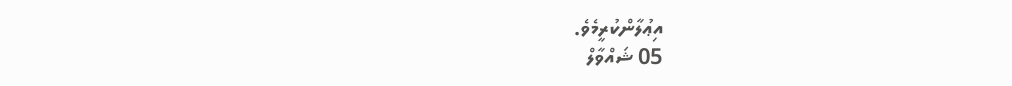އިޢުލާންކުރީމެވެ.
05 ޝައްވާލް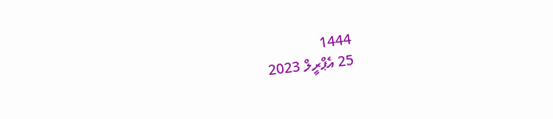1444
25 އެޕްރީލް 2023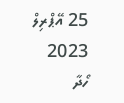25 އޭޕްރިލް 2023
ހޯދާ